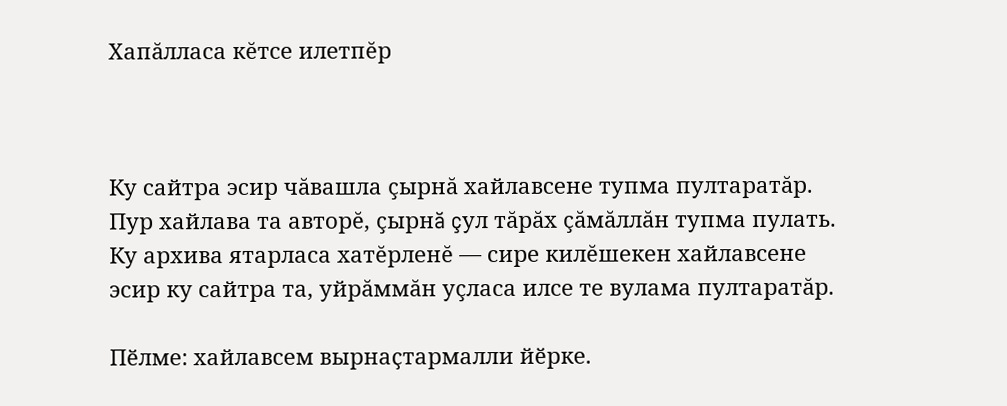Хапăлласа кĕтсе илетпĕр



Ку сайтра эсир чăвашла çырнă хайлавсене тупма пултаратăр. Пур хайлава та авторĕ, çырнă çул тăрăх çăмăллăн тупма пулать. Ку архива ятарласа хатĕрленĕ — сире килĕшекен хайлавсене эсир ку сайтра та, уйрăммăн уçласа илсе те вулама пултаратăр.

Пӗлме: хайлавсем вырнаҫтармалли йӗрке.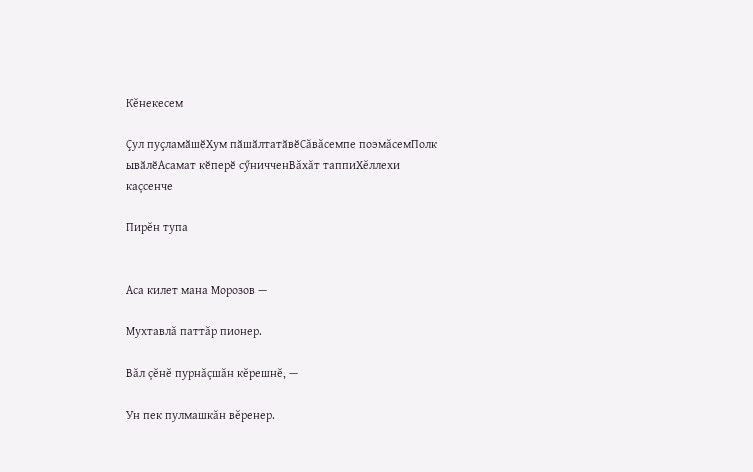Кĕнекесем

Ҫул пуҫламӑшӗХум пӑшӑлтатӑвӗСăвăсемпе поэмăсемПолк ывӑлӗАсамат кӗперӗ сӳничченВăхăт таппиХĕллехи каçсенче

Пирĕн тупа


Аса килет мана Морозов —

Мухтавлă паттăр пионер.

Вăл çĕнĕ пурнăçшăн кĕрешнĕ, —

Ун пек пулмашкăн вĕренер.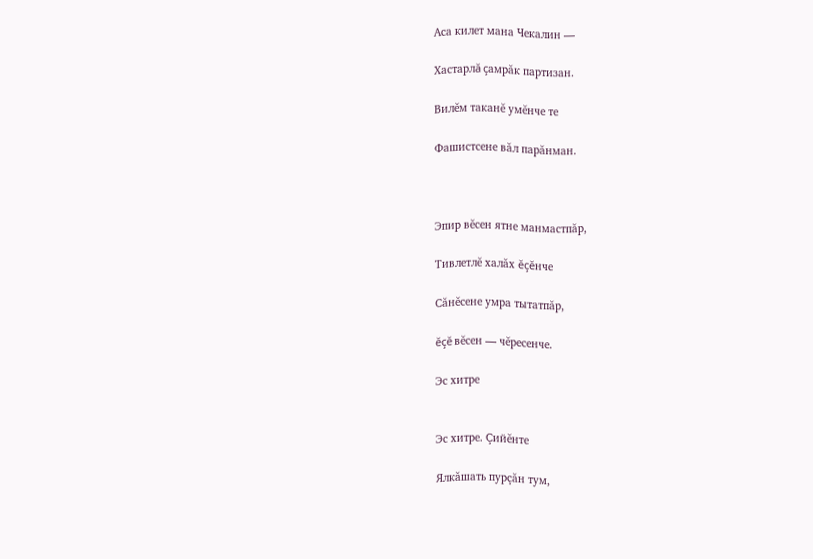Аса килет мана Чекалин —

Хастарлă çамрăк партизан.

Вилĕм таканĕ умĕнче те

Фашистсене вăл парăнман.



Эпир вĕсен ятне манмастпăр,

Тивлетлĕ халăх ĕçĕнче

Сăнĕсене умра тытатпăр,

ĕçĕ вĕсен — чĕресенче.

Эс хитре


Эс хитре. Çийĕнте

Ялкăшать пурçăн тум,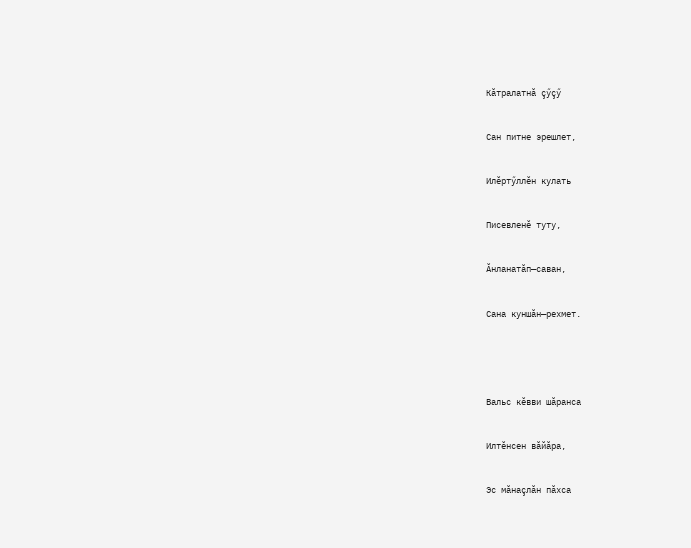Кăтралатнă çӳçӳ

Сан питне эрешлет,

Илĕртӳллĕн кулать

Писевленĕ туту,

Ăнланатăп—саван,

Сана куншăн—рехмет.



Вальс кĕвви шăранса

Илтĕнсен вăйăра,

Эс мăнаçлăн пăхса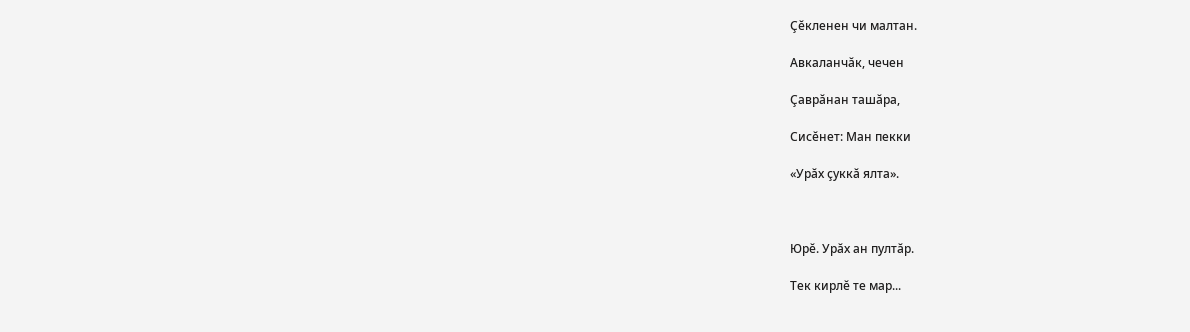Çĕкленен чи малтан.

Авкаланчăк, чечен

Çаврăнан ташăра,

Сисĕнет: Ман пекки

«Урăх çуккă ялта».



Юрĕ. Урăх ан пултăр.

Тек кирлĕ те мар...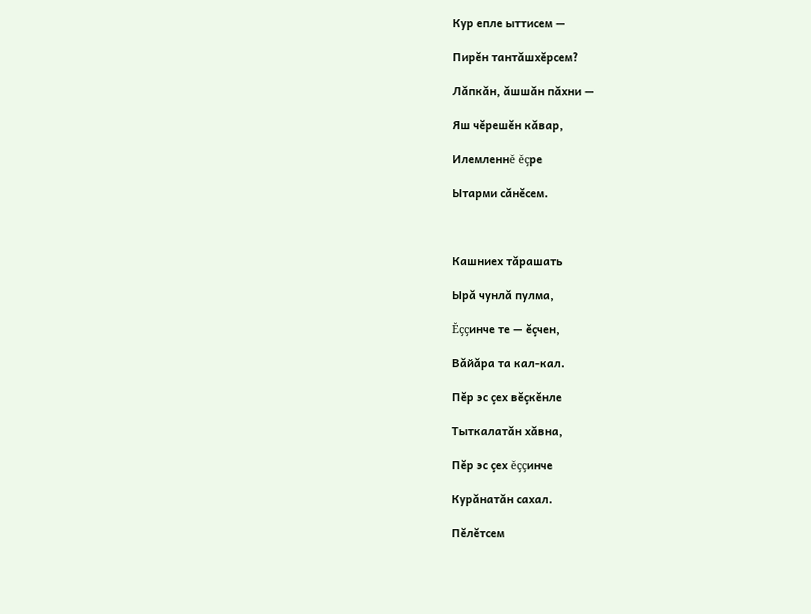Кур епле ыттисем —

Пирĕн тантăшхĕрсем?

Лăпкăн, ăшшăн пăхни —

Яш чĕрешĕн кăвар,

Илемленнĕ ĕçре

Ытарми сăнĕсем.



Кашниех тăрашать

Ырă чунлă пулма,

Ĕççинче те — ĕçчен,

Вăйăра та кал-кал.

Пĕр эс çех вĕçкĕнле

Тыткалатăн хăвна,

Пĕр эс çех ĕççинче

Курăнатăн сахал.

Пĕлĕтсем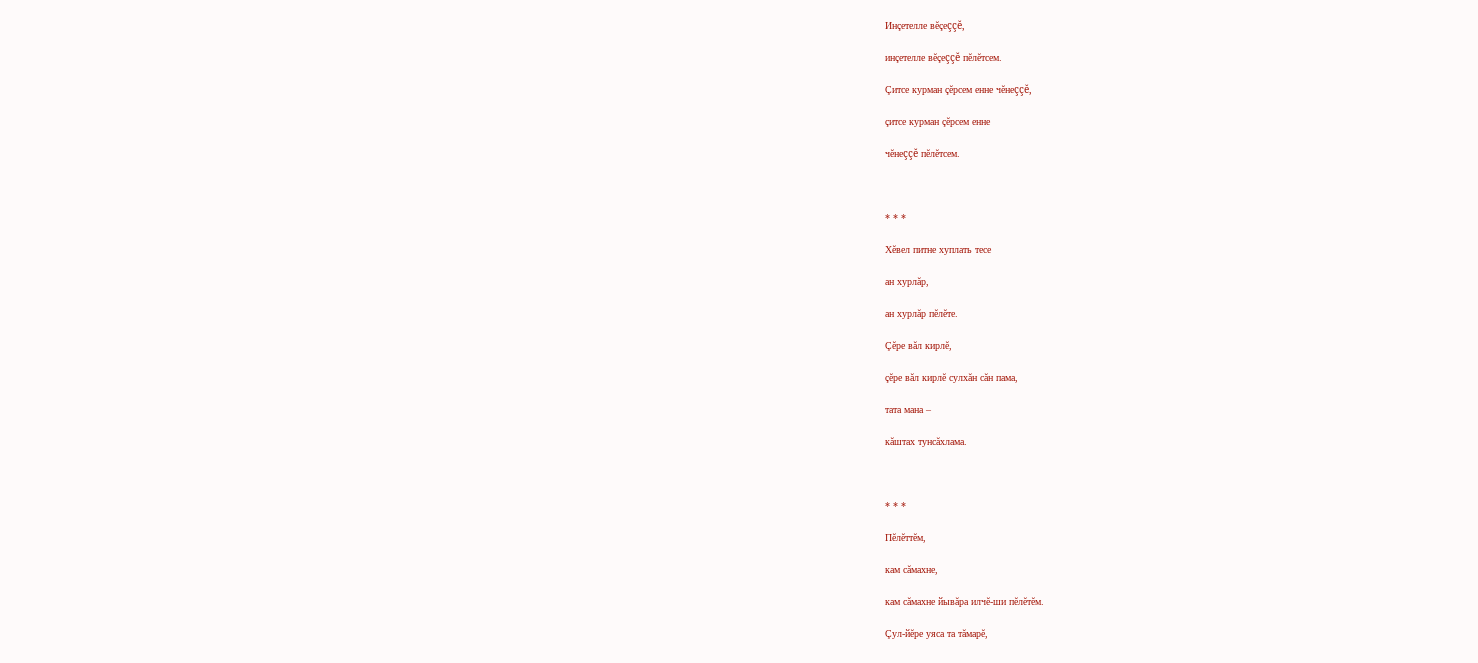Инçетелле вĕçеççĕ,

инçетелле вĕçеççĕ пĕлĕтсем.

Çитсе курман çĕрсем енне чĕнеççĕ,

çитсе курман çĕрсем енне

чĕнеççĕ пĕлĕтсем.



* * *

Хĕвел питне хуплать тесе

ан хурлăр,

ан хурлăр пĕлĕте.

Çĕре вăл кирлĕ,

çĕре вăл кирлĕ сулхăн сăн пама,

тата мана –

кăштах тунсăхлама.



* * *

Пĕлĕттĕм,

кам сăмахне,

кам сăмахне йывăра илчĕ-ши пĕлĕтĕм.

Çул-йĕре уяса та тăмарĕ,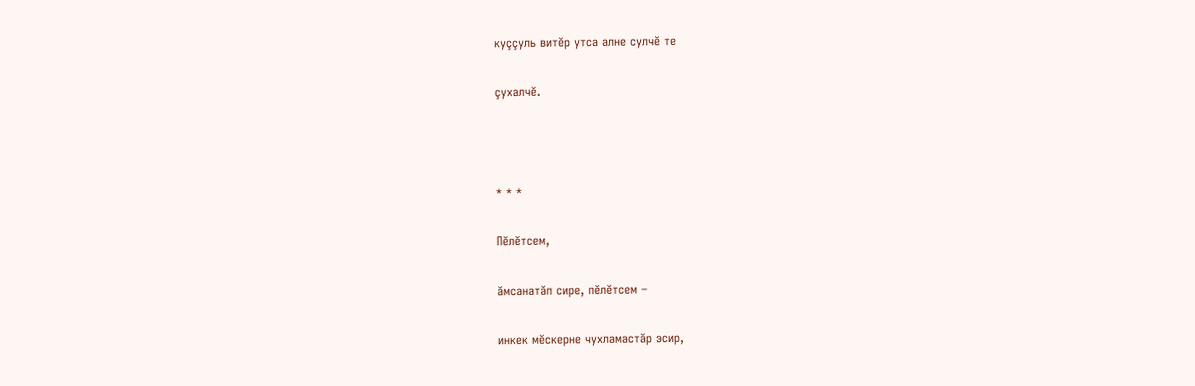куççуль витĕр утса алне сулчĕ те

çухалчĕ.



* * *

Пĕлĕтсем,

ăмсанатăп сире, пĕлĕтсем –

инкек мĕскерне чухламастăр эсир,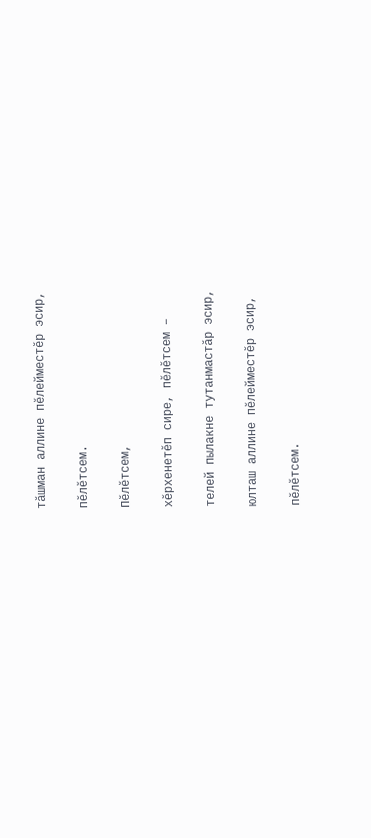тăшман аллине пĕлейместĕр эсир,

пĕлĕтсем.

Пĕлĕтсем,

хĕрхенетĕп сире, пĕлĕтсем –

телей пылакне тутанмастăр эсир,

юлташ аллине пĕлейместĕр эсир,

пĕлĕтсем.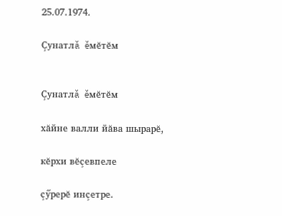25.07.1974.

Çунатлă ĕмĕтĕм


Çунатлă ĕмĕтĕм

хăйне валли йăва шырарĕ,

кĕрхи вĕçевпеле

çӳрерĕ инçетре.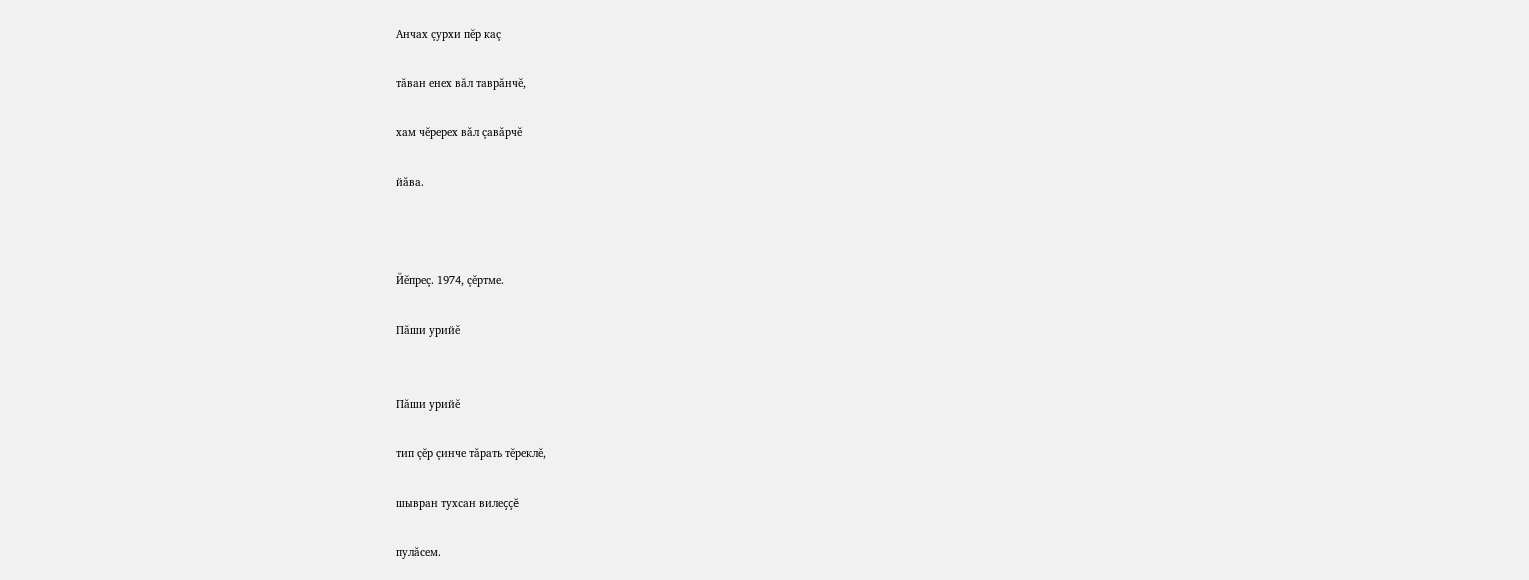Анчах çурхи пĕр каç

тăван енех вăл таврăнчĕ,

хам чĕререх вăл çавăрчĕ

йăва.



Йĕпреç. 1974, çĕртме.

Пăши урийĕ


Пăши урийĕ

тип çĕр çинче тăрать тĕреклĕ,

шывран тухсан вилеççĕ

пулăсем.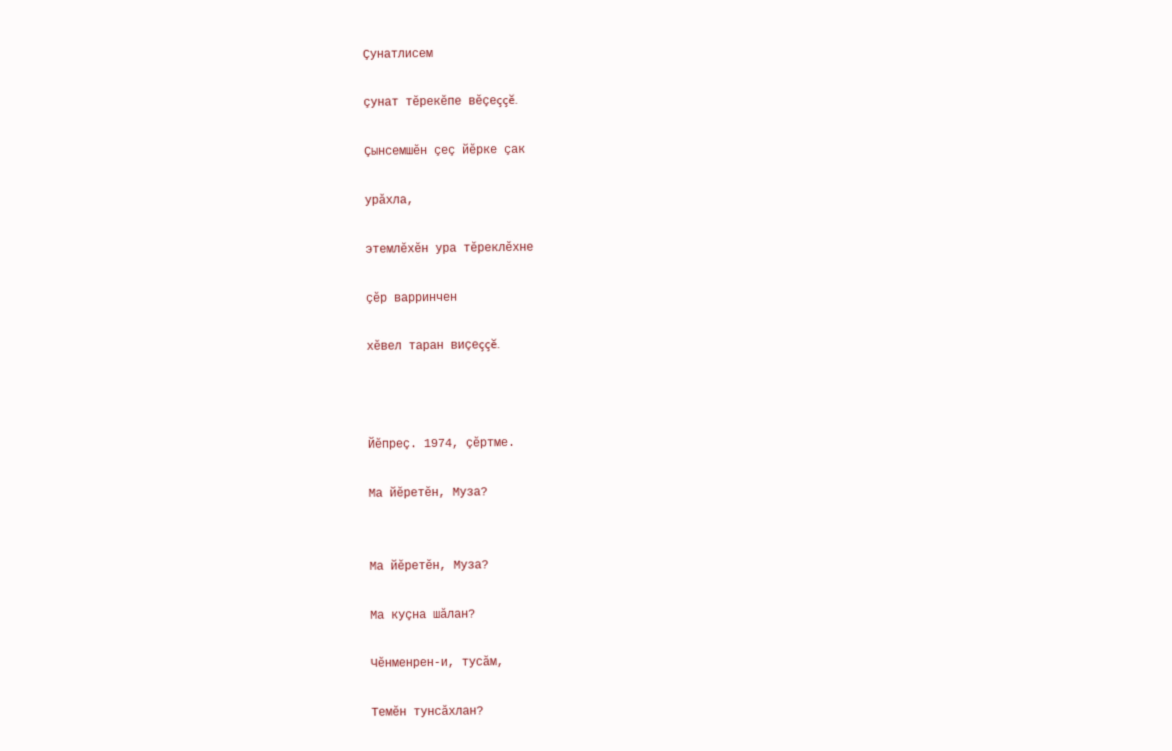Çунатлисем

çунат тĕрекĕпе вĕçеççĕ.

Çынсемшĕн çеç йĕрке çак

урăхла,

этемлĕхĕн ура тĕреклĕхне

çĕр варринчен

хĕвел таран виçеççĕ.



Йĕпреç. 1974, çĕртме.

Ма йĕретĕн, Муза?


Ма йĕретĕн, Муза?

Ма куçна шăлан?

Чĕнменрен-и, тусăм,

Темĕн тунсăхлан?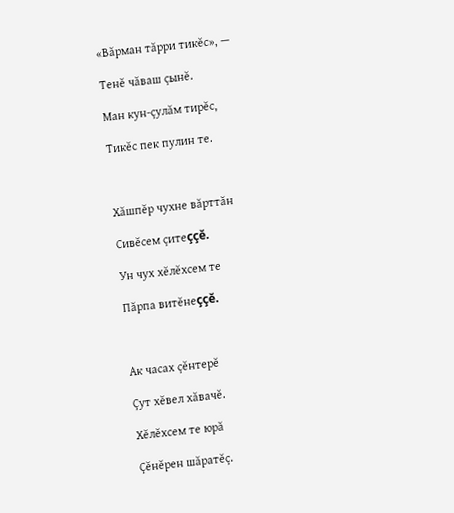«Вăрман тăрри тикĕс», —

Тенĕ чăваш çынĕ.

Ман кун-çулăм тирĕс,

Тикĕс пек пулин те.



Хăшпĕр чухне вăрттăн

Сивĕсем çитеççĕ.

Ун чух хĕлĕхсем те

Пăрпа витĕнеççĕ.



Ак часах çĕнтерĕ

Çут хĕвел хăвачĕ.

Хĕлĕхсем те юрă

Çĕнĕрен шăратĕç.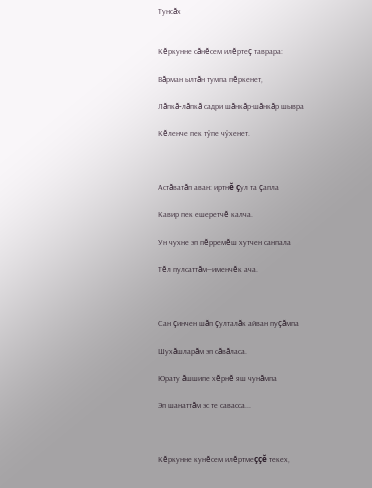Тунсăх


Кĕркунне сăнĕсем илĕртеç таврара:

Вăрман ылтăн тумпа пĕркенет,

Лăпкă-лăпкă садри шăнкăр-шăнкăр шывра

Кĕленче пек тӳпе чӳхенет.



Астăватăп аван: иртнĕ çул та çапла

Кавир пек ешеретчĕ калча.

Ун чухне эп пĕрремĕш хутчен санпала

Тĕл пулсаттăм—именчĕк ача.



Сан çинчен шăп çулталăк айван пуçăмпа

Шухăшларăм эп сăвăласа.

Юрату ăшшипе хĕрнĕ яш чунăмпа

Эп шанаттăм эс те савасса...



Кĕркунне кунĕсем илĕртмеççĕ текех,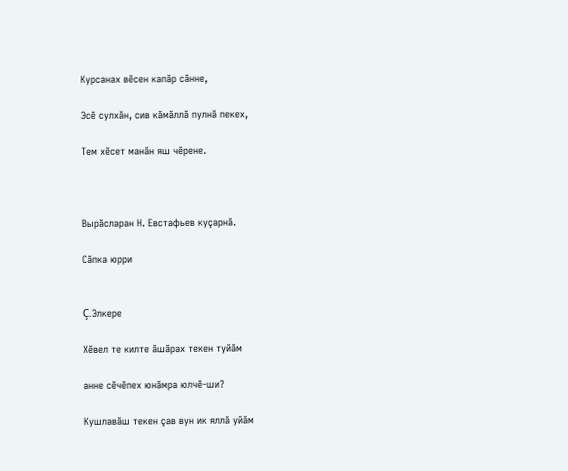Курсанах вĕсен капăр сăнне,

Эсĕ сулхăн, сив кăмăллă пулнă пекех,

Тем хĕсет манăн яш чĕрене.



Вырăсларан Н. Евстафьев куçарнă.

Сăпка юрри


Ç.Элкере

Хĕвел те килте ăшăрах текен туйăм

анне сĕчĕпех юнăмра юлчĕ-ши?

Кушлавăш текен çав вун ик яллă уйăм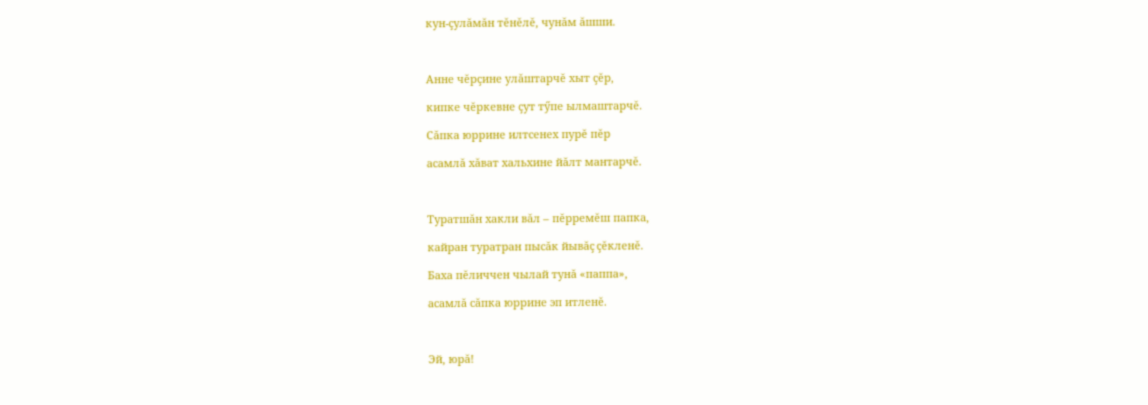кун-çулăмăн тĕнĕлĕ, чунăм ăшши.



Анне чĕрçине улăштарчĕ хыт çĕр,

кипке чĕркевне çут тӳпе ылмаштарчĕ.

Сăпка юррине илтсенех пурĕ пĕр

асамлă хăват хальхине йăлт мантарчĕ.



Туратшăн хакли вăл – пĕрремĕш папка,

кайран туратран пысăк йывăç çĕкленĕ.

Баха пĕличчен чылай тунă «паппа»,

асамлă сăпка юррине эп итленĕ.



Эй, юрă!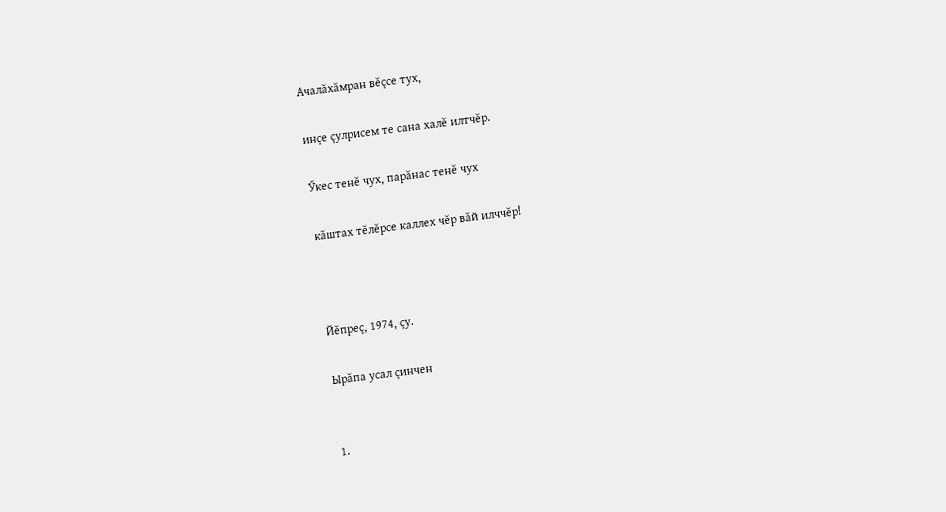Ачалăхăмран вĕçсе тух,

инçе çулрисем те сана халĕ илтчĕр.

Ӳкес тенĕ чух, парăнас тенĕ чух

кăштах тĕлĕрсе каллех чĕр вăй илччĕр!



Йĕпреç, 1974, çу.

Ырăпа усал çинчен


1.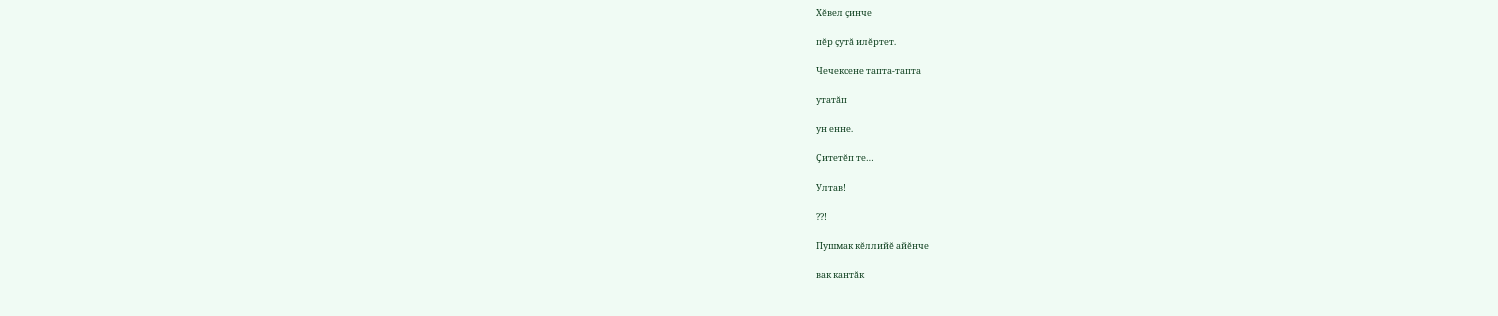Хĕвел çинче

пĕр çутă илĕртет.

Чечексене тапта-тапта

утатăп

ун енне.

Çитетĕп те…

Ултав!

??!

Пушмак кĕллийĕ айĕнче

вак кантăк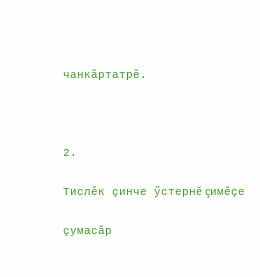чанкăртатрĕ.



2.

Тислĕк çинче ӳстернĕ çимĕçе

çумасăр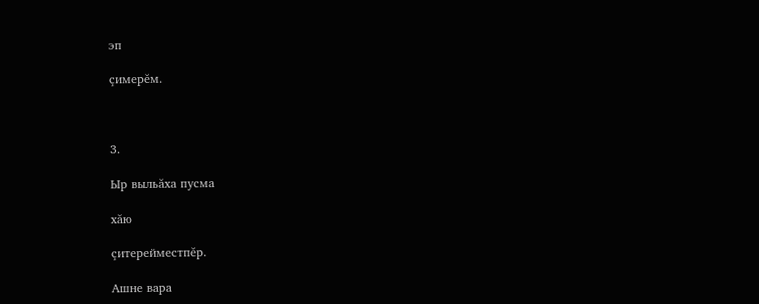эп

çимерĕм.



3.

Ыр выльăха пусма

хăю

çитерейместпĕр.

Ашне вара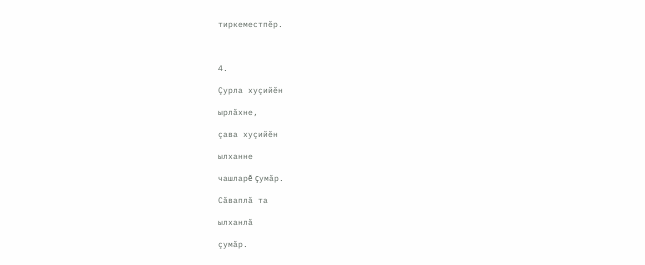тиркеместпĕр.



4.

Çурла хуçийĕн

ырлăхне,

çава хуçийĕн

ылханне

чашларĕ çумăр.

Сăваплă та

ылханлă

çумăр.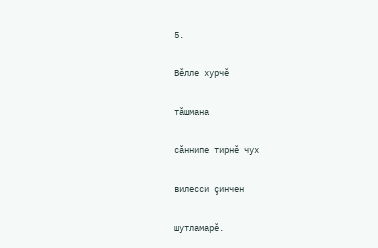5.

Вĕлле хурчĕ

тăшмана

сăннипе тирнĕ чух

вилесси çинчен

шутламарĕ.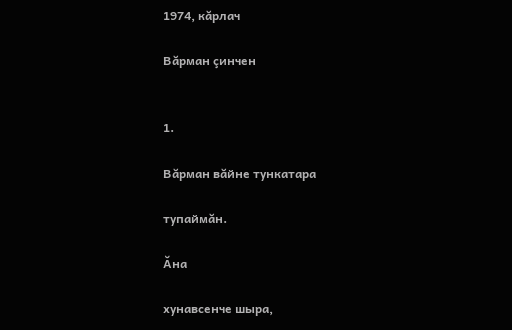1974, кăрлач

Вăрман çинчен


1.

Вăрман вăйне тункатара

тупаймăн.

Ăна

хунавсенче шыра,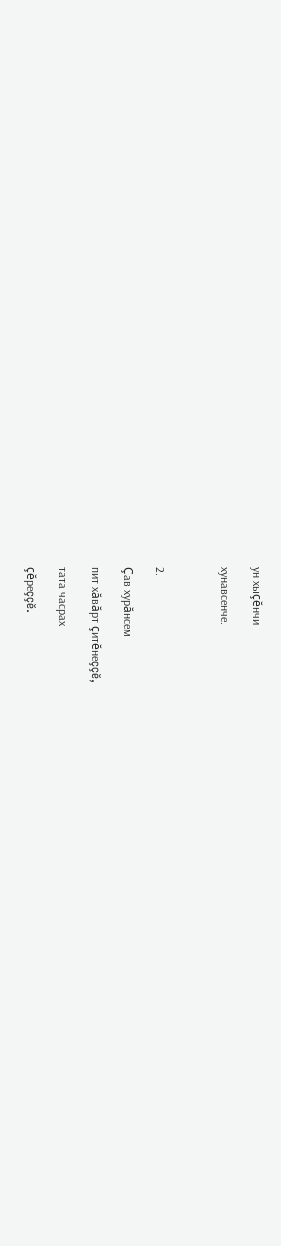ун хыçĕнчи

хунавсенче.



2.

Çав хурăнсем

пит хăвăрт çитĕнеççĕ,

тата часрах

çĕреççĕ.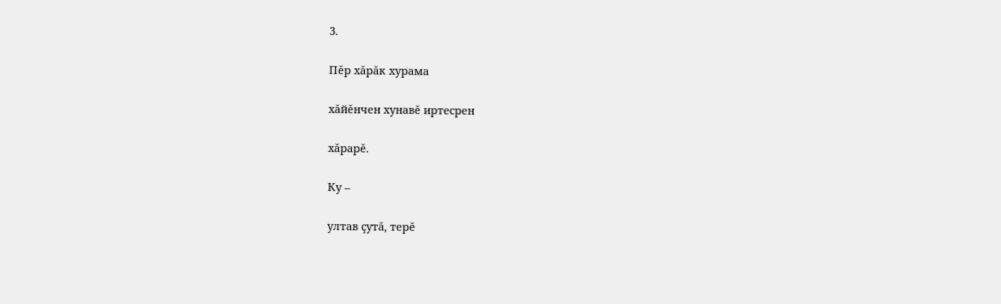3.

Пĕр хăрăк хурама

хăйĕнчен хунавĕ иртесрен

хăрарĕ.

Ку –

ултав çутă, терĕ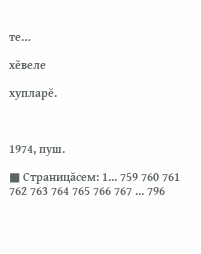те…

хĕвеле

хупларĕ.



1974, пуш.

■ Страницăсем: 1... 759 760 761 762 763 764 765 766 767 ... 796